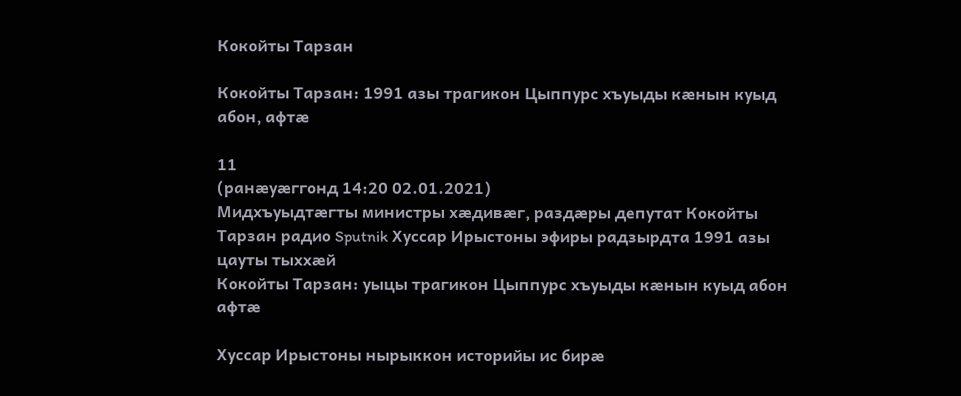Кокойты Тарзан

Кокойты Тарзан: 1991 азы трагикон Цыппурс хъуыды кæнын куыд абон, афтæ

11
(ранӕуӕггонд 14:20 02.01.2021)
Мидхъуыдтæгты министры хæдивæг, раздæры депутат Кокойты Тарзан радио Sputnik Хуссар Ирыстоны эфиры радзырдта 1991 азы цауты тыххæй
Кокойты Тарзан: уыцы трагикон Цыппурс хъуыды кæнын куыд абон афтæ

Хуссар Ирыстоны нырыккон историйы ис бирæ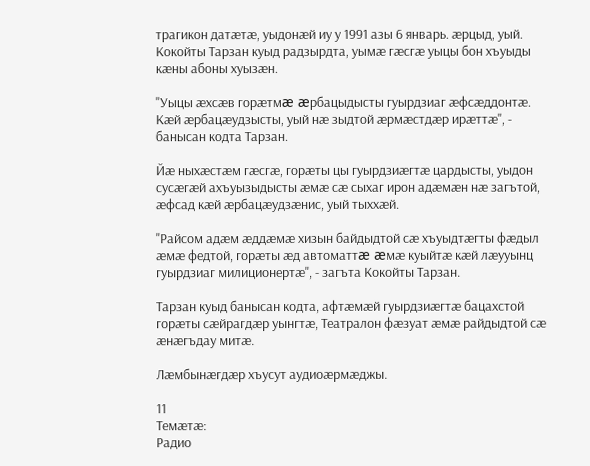трагикон датæтæ, уыдонæй иу у 1991 азы 6 январь. æрцыд, уый. Кокойты Тарзан куыд радзырдта, уымæ гæсгæ уыцы бон хъуыды кæны абоны хуызæн.

"Уыцы æхсæв горæтмæ æрбацыдысты гуырдзиаг æфсæддонтæ. Кæй æрбацæудзысты, уый нæ зыдтой æрмæстдæр ирæттæ", - банысан кодта Тарзан.

Йæ ныхæстæм гæсгæ, горæты цы гуырдзиæгтæ цардысты, уыдон сусæгæй ахъуызыдысты æмæ сæ сыхаг ирон адæмæн нæ загътой, æфсад кæй æрбацæудзæнис, уый тыххæй.

"Райсом адæм æддæмæ хизын байдыдтой сæ хъуыдтæгты фæдыл æмæ федтой, горæты æд автоматтæ æмæ куыйтæ кæй лæууынц гуырдзиаг милиционертæ", - загъта Кокойты Тарзан.

Тарзан куыд банысан кодта, афтæмæй гуырдзиæгтæ бацахстой горæты сæйрагдæр уынгтæ, Театралон фæзуат æмæ райдыдтой сæ æнæгъдау митæ.

Лæмбынæгдæр хъусут аудиоæрмæджы.

11
Темӕтӕ:
Радио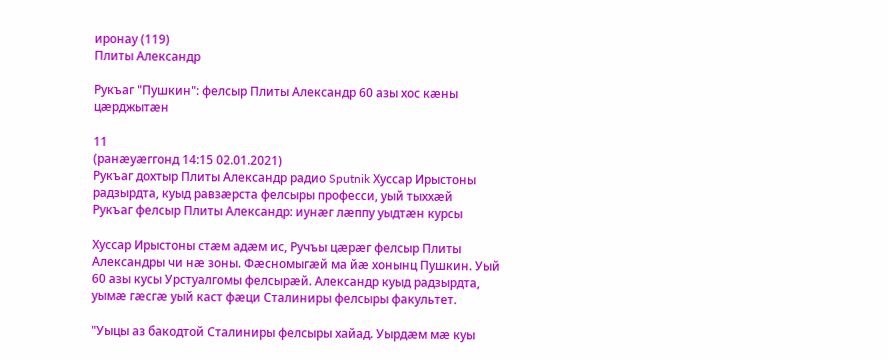иронау (119)
Плиты Александр

Рукъаг "Пушкин": фелсыр Плиты Александр 60 азы хос кæны цæрджытæн

11
(ранӕуӕггонд 14:15 02.01.2021)
Рукъаг дохтыр Плиты Александр радио Sputnik Хуссар Ирыстоны радзырдта, куыд равзæрста фелсыры професси, уый тыххæй
Рукъаг фелсыр Плиты Александр: иунæг лæппу уыдтæн курсы

Хуссар Ирыстоны стæм адæм ис, Ручъы цæрæг фелсыр Плиты Александры чи нæ зоны. Фæсномыгæй ма йæ хонынц Пушкин. Уый 60 азы кусы Урстуалгомы фелсырæй. Александр куыд радзырдта, уымæ гæсгæ уый каст фæци Сталиниры фелсыры факультет.

"Уыцы аз бакодтой Сталиниры фелсыры хайад. Уырдæм мæ куы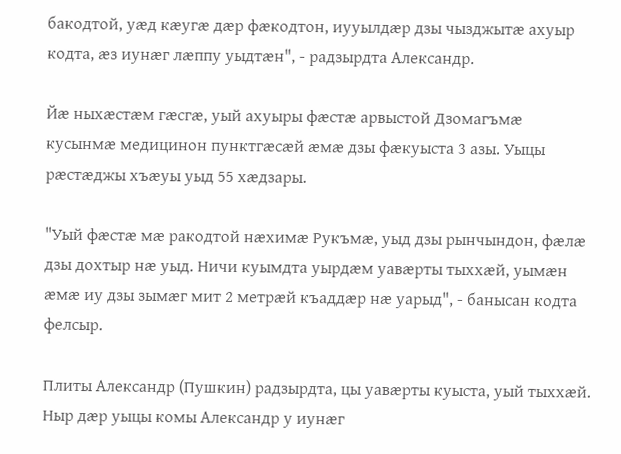бакодтой, уæд кæугæ дæр фæкодтон, иууылдæр дзы чызджытæ ахуыр кодта, æз иунæг лæппу уыдтæн", - радзырдта Александр.

Йæ ныхæстæм гæсгæ, уый ахуыры фæстæ арвыстой Дзомагъмæ кусынмæ медицинон пунктгæсæй æмæ дзы фæкуыста 3 азы. Уыцы рæстæджы хъæуы уыд 55 хæдзары.

"Уый фæстæ мæ ракодтой нæхимæ Рукъмæ, уыд дзы рынчындон, фæлæ дзы дохтыр нæ уыд. Ничи куымдта уырдæм уавæрты тыххæй, уымæн æмæ иу дзы зымæг мит 2 метрæй къаддæр нæ уарыд", - банысан кодта фелсыр.

Плиты Александр (Пушкин) радзырдта, цы уавæрты куыста, уый тыххæй. Ныр дæр уыцы комы Александр у иунæг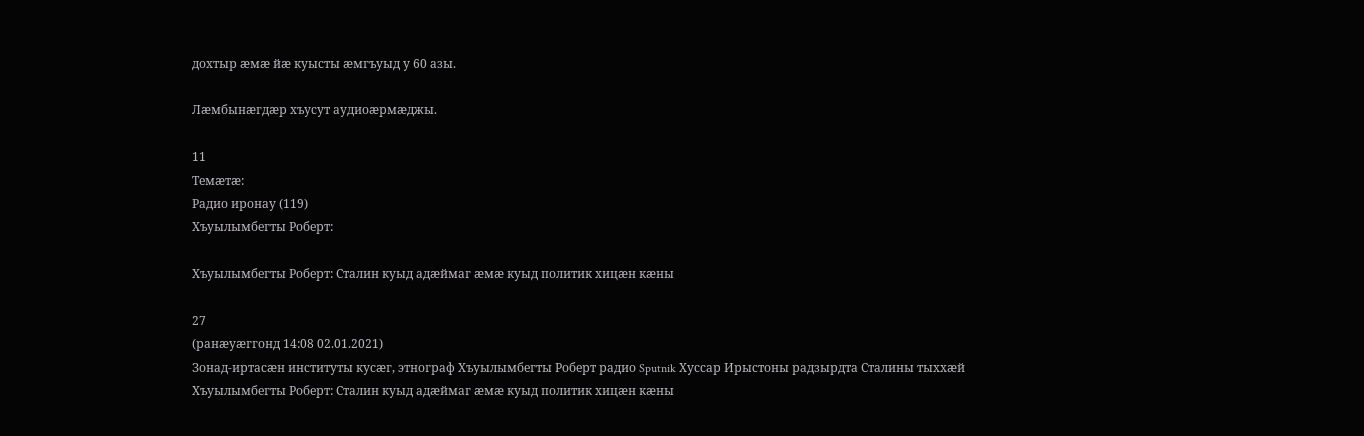дохтыр æмæ йæ куысты æмгъуыд у 60 азы.

Лæмбынæгдæр хъусут аудиоæрмæджы.

11
Темӕтӕ:
Радио иронау (119)
Хъуылымбегты Роберт:

Хъуылымбегты Роберт: Сталин куыд адæймаг æмæ куыд политик хицæн кæны

27
(ранӕуӕггонд 14:08 02.01.2021)
Зонад-иртасæн институты кусæг, этнограф Хъуылымбегты Роберт радио Sputnik Хуссар Ирыстоны радзырдта Сталины тыххæй
Хъуылымбегты Роберт: Сталин куыд адæймаг æмæ куыд политик хицæн кæны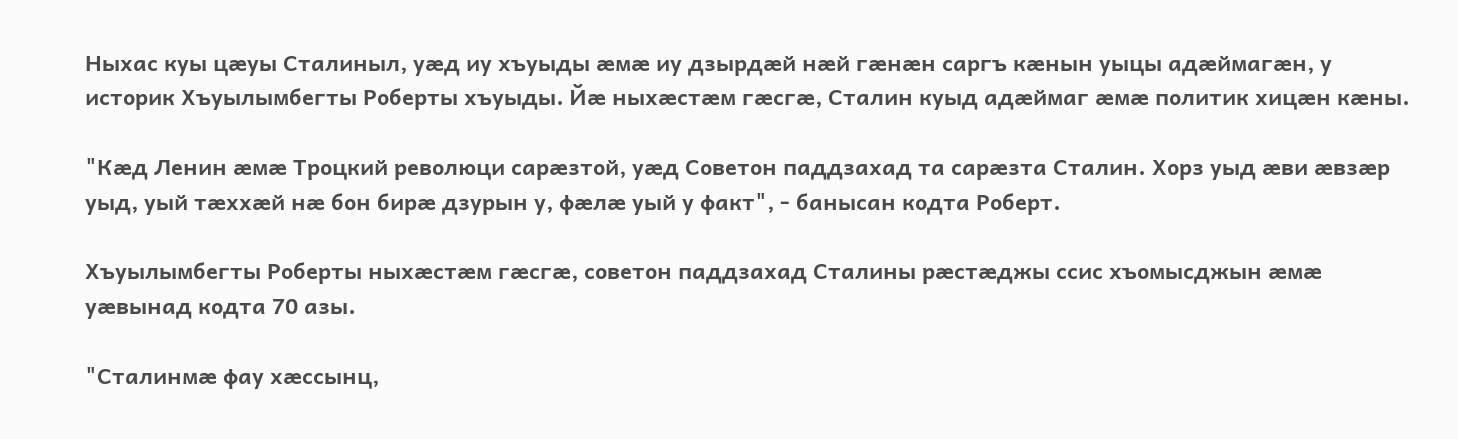Ныхас куы цæуы Сталиныл, уæд иу хъуыды æмæ иу дзырдæй нæй гæнæн саргъ кæнын уыцы адæймагæн, у историк Хъуылымбегты Роберты хъуыды. Йæ ныхæстæм гæсгæ, Сталин куыд адæймаг æмæ политик хицæн кæны.

"Кæд Ленин æмæ Троцкий революци сарæзтой, уæд Советон паддзахад та сарæзта Сталин. Хорз уыд æви æвзæр уыд, уый тæххæй нæ бон бирæ дзурын у, фæлæ уый у факт", - банысан кодта Роберт.

Хъуылымбегты Роберты ныхæстæм гæсгæ, советон паддзахад Сталины рæстæджы ссис хъомысджын æмæ уæвынад кодта 70 азы.

"Сталинмæ фау хæссынц,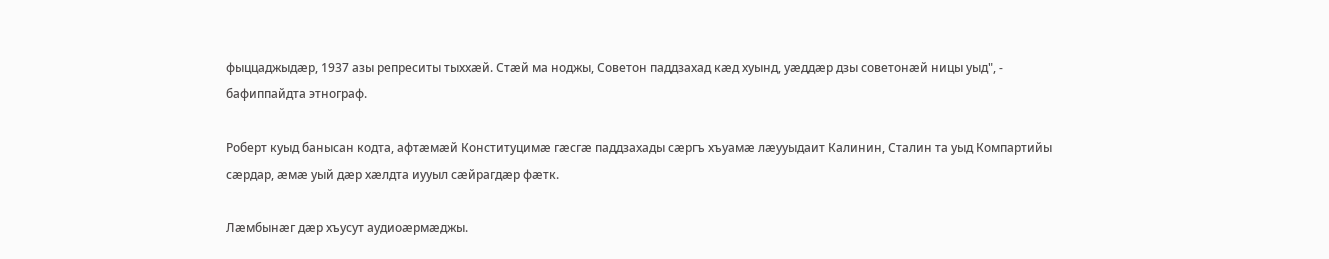фыццаджыдæр, 1937 азы репреситы тыххæй. Стæй ма ноджы, Советон паддзахад кæд хуынд, уæддæр дзы советонæй ницы уыд", - бафиппайдта этнограф.

Роберт куыд банысан кодта, афтæмæй Конституцимæ гæсгæ паддзахады сæргъ хъуамæ лæууыдаит Калинин, Сталин та уыд Компартийы сæрдар, æмæ уый дæр хæлдта иууыл сæйрагдæр фæтк.

Лæмбынæг дæр хъусут аудиоæрмæджы.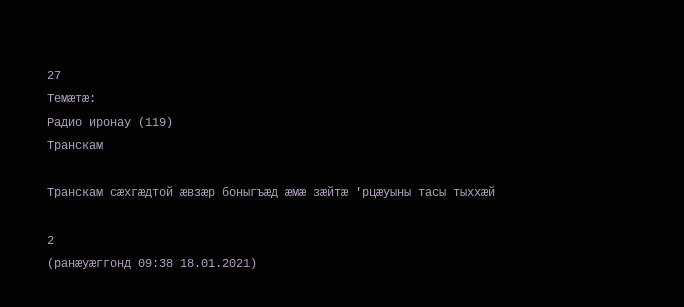27
Темӕтӕ:
Радио иронау (119)
Транскам

Транскам сӕхгӕдтой ӕвзӕр боныгъӕд ӕмӕ зӕйтӕ 'рцӕуыны тасы тыххӕй

2
(ранӕуӕггонд 09:38 18.01.2021)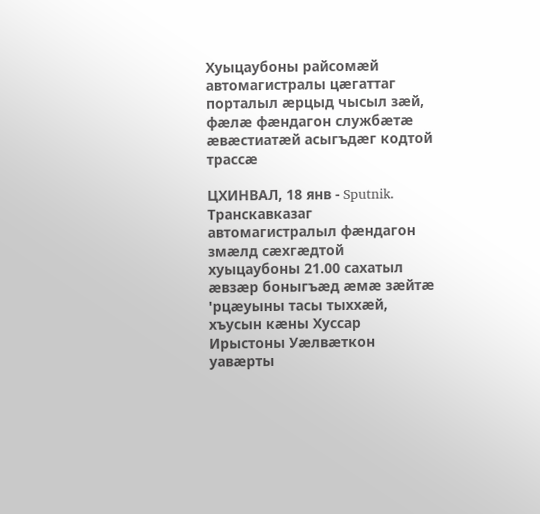Хуыцаубоны райсомӕй автомагистралы цӕгаттаг порталыл ӕрцыд чысыл зӕй, фӕлӕ фӕндагон службӕтӕ ӕвӕстиатӕй асыгъдӕг кодтой трассӕ

ЦХИНВАЛ, 18 янв - Sputnik. Транскавказаг автомагистралыл фӕндагон змӕлд сӕхгӕдтой хуыцаубоны 21.00 сахатыл ӕвзӕр боныгъӕд ӕмӕ зӕйтӕ 'рцӕуыны тасы тыххӕй, хъусын кӕны Хуссар Ирыстоны Уӕлвӕткон уавӕрты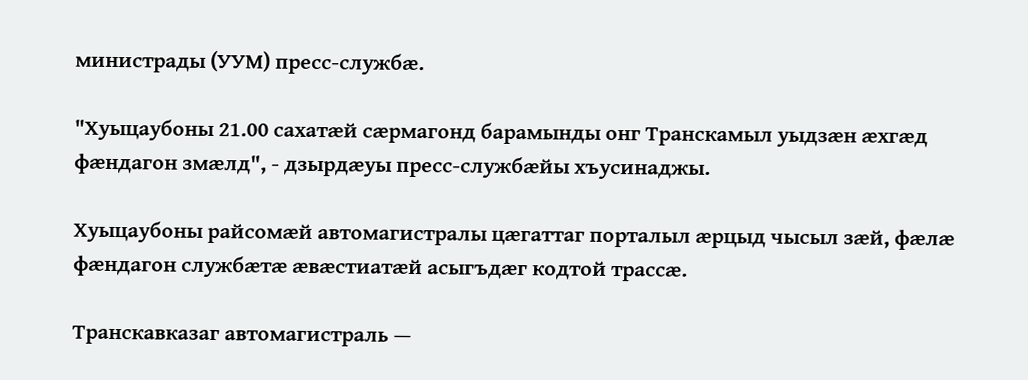министрады (УУМ) пресс-службӕ.

"Хуыцаубоны 21.00 сахатӕй сӕрмагонд барамынды онг Транскамыл уыдзӕн ӕхгӕд фӕндагон змӕлд", - дзырдӕуы пресс-службӕйы хъусинаджы.

Хуыцаубоны райсомӕй автомагистралы цӕгаттаг порталыл ӕрцыд чысыл зӕй, фӕлӕ фӕндагон службӕтӕ ӕвӕстиатӕй асыгъдӕг кодтой трассӕ.

Транскавказаг автомагистраль —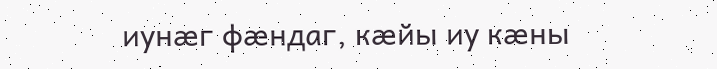иунӕг фӕндаг, кӕйы иу кӕны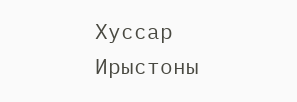Хуссар Ирыстоны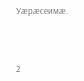Уӕрӕсеимӕ.



2